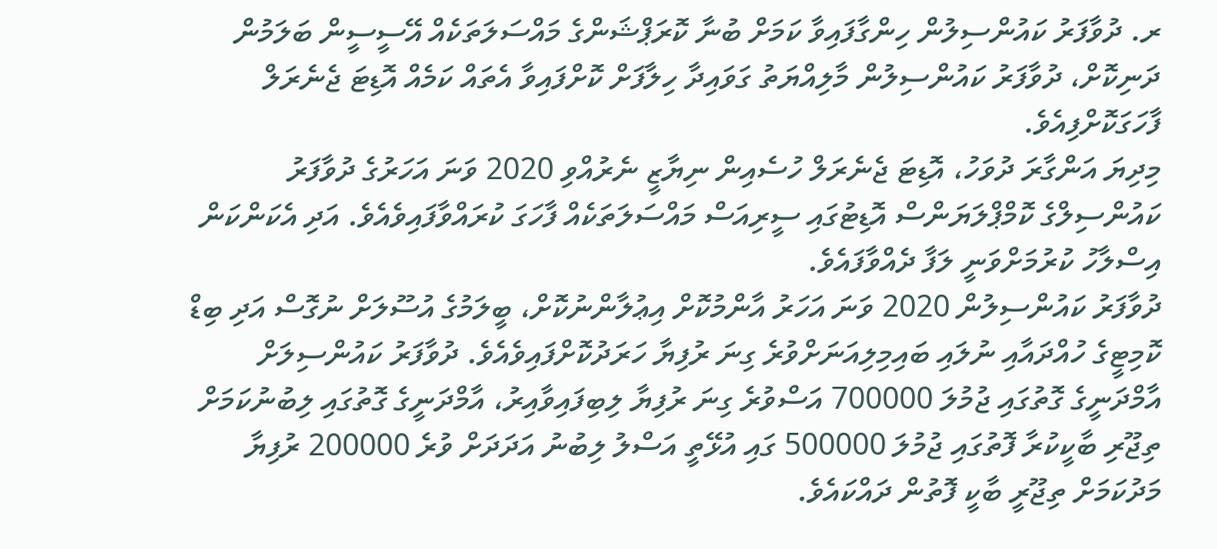ރ. ދުވާފަރު ކައުންސިލުން ހިންގާފައިވާ ކަމަށް ބުނާ ކޮރަޕްޝަންގެ މައްސަލަތަކެއް އޭސީސީން ބަލަމުން ދަނިކޮށް، ދުވާފަރު ކައުންސިލުން މާލިއްޔަތު ގަވައިދާ ހިލާފަށް ކޮށްފައިވާ އެތައް ކަމެއް އޮޑިޓަ ޖެނެރަލް ފާހަގަކޮށްފިއެވެ.
މިދިޔަ އަންގާރަ ދުވަހު، އޮޑިޓަ ޖެނެރަލް ހުސެއިން ނިޔާޒީ ނެރުއްވި 2020 ވަނަ އަހަރުގެ ދުވާފަރު ކައުންސިލްގެ ކޮމްޕްލަޔަންސް އޮޑިޓުގައި ސީރިއަސް މައްސަލަތަކެއް ފާހަގަ ކުރައްވާފައިވެއެވެ. އަދި އެކަންކަން އިސްލާހު ކުރުމަށްވަނީ ލަފާ ދެއްވާފައެވެ.
ދުވާފަރު ކައުންސިލުން 2020 ވަނަ އަހަރު އާންމުކޮށް އިޢުލާންނުކޮށް، ބީލަމުގެ އުސޫލަށް ނުގޮސް އަދި ބިޑް ކޮމިޓީގެ ހުއްދައާއި ނުލައި ބައިމިލިއަނަށްވުރެ ގިނަ ރުފިޔާ ހަރަދުކޮށްފައިވެއެވެ. ދުވާފަރު ކައުންސިލަށް އާމްދަނީގެ ގޮތުގައި ޖުމުލަ 700000 އަސްވުރެ ގިނަ ރުފިޔާ ލިބިފައިވާއިރު، އާމްދަނީގެ ގޮތުގައި ލިބުނުކަމަށް ތިޖޫރި ބާކީކުރާ ފޮތުގައި ޖުމުލަ 500000 ގައި އުޅޭތީ އަސްލު ލިބުނު އަދަދަށް ވުރެ 200000 ރުފިޔާ މަދުކަމަށް ތިޖޫރީ ބާކީ ފޮތުން ދައްކައެވެ.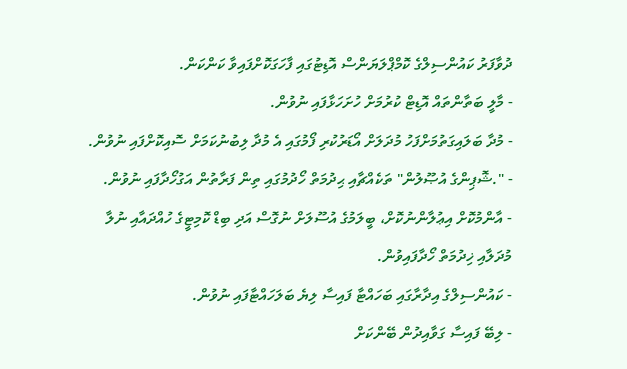ދުވާފަރު ކައުންސިލްގެ ކޮމްޕްލަޔަންސް އޮޑިޓުގައި ފާހަގަކޮށްފައިވާ ކަންކަން.
- މާލީ ބަތާންތައް އޮޑިޓް ކުރުމަށް ހުށަހަޅާފައި ނުވުން.
- މުދާ ބަލައިގަތުމަށްފަހު މުދަލަށް އޯޑަރުކުރި ފޯމުގައި އެ މުދާ ލިބުނުކަމަށް ސޮއިކޮށްފައި ނުވުން.
- ".ޝޮޕިންގެ އުޞޫލުން" ތަކެއްޗާއި ޙިދުމަތް ހޯދުމުގައި ތިން ފަރާތުން އަގުހޯދާފައި ނުވުން.
- އާންމުކޮށް އިޢުލާންނުކޮށް، ބީލަމުގެ އުސޫލަށް ނުގޮސް އަދި ބިޑް ކޮމިޓީގެ ހުއްދައާއި ނުލާ މުދަލާއި ޚިދުމަތް ހޯދާފައިވުން.
- ކައުންސިލްގެ އިދާރާގައި ބަހައްޓާ ފައިސާ ލިޔެ ބަލަހައްޓާފައި ނުވުން.
- ލިބޭ ފައިސާ ގަވާއިދުން ބޭންކަށް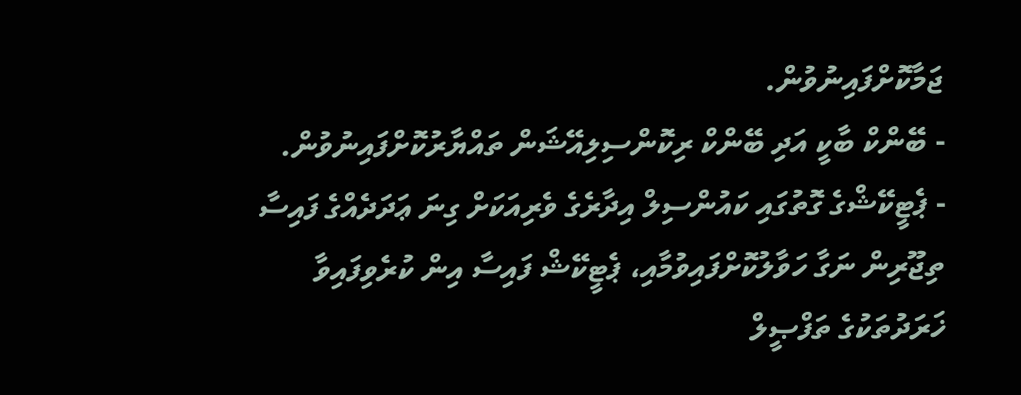ޖަމާކޮށްފައިނުވުން.
- ބޭންކް ބާކީ އަދި ބޭންކް ރިކޮންސިލިއޭޝަން ތައްޔާރުކޮށްފައިނުވުން.
- ޕެޓީކޭޝްގެ ގޮތުގައި ކައުންސިލް އިދާރެގެ ވެރިއަކަށް ގިނަ ޢަދަދެއްގެ ފައިސާ ތިޖޫރިން ނަގާ ހަވާލުކޮށްފައިވުމާއި، ޕެޓީކޭޝް ފައިސާ އިން ކުރެވިފައިވާ ޚަރަދުތަކުގެ ތަފްޞީލް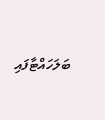ބަލަހައްޓާފައި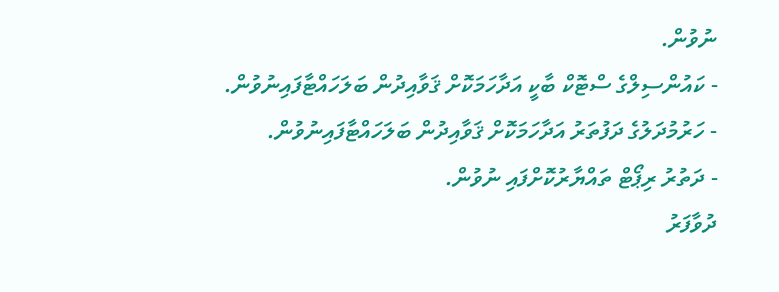ނުވުން.
- ކައުންސިލްގެ ސްޓޮކް ބާކީ އަދާހަމަކޮށް ޤަވާއިދުން ބަލަހައްޓާފައިނުވުން.
- ހަރުމުދަލުގެ ދަފުތަރު އަދާހަމަކޮށް ޤަވާއިދުން ބަލަހައްޓާފައިނުވުން.
- ދަތުރު ރިޕޯޓް ތައްޔާރުކޮށްފައި ނުވުން.
ދުވާފަރު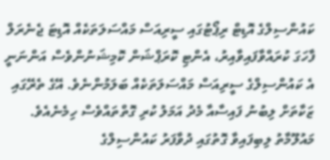ކައުންސިލްގެ އޮޑިޓް ރިޕޯޓުގައި ސީރިއަސް މައްސަލަތަކެއް އޮޑިޓަ ޖެނެރަލް ފާހަގަ ކުރައްވާފައިވާއިރު، އެންޓި ކޮރަޕްޝަން ކޮމިޝަނުންވެސް އަންނަނީ އެ ކައުންސިލްގެ ސީރިއަސް މައްސަލަތަކެއް ބަލަމުންނެވެ. އޭގެ ތެރޭގައި ޒަކާތަށް ލިބުނު ފައިސާއާ މެދު އަމަލު ކުރި ގޮތްތައްވެސް ހިމެނެއެވެ. މައުލޫމާތު ލިބިފައިވާ ގޮތުގައި ދުވާފަރު ކައުންސިލްގެ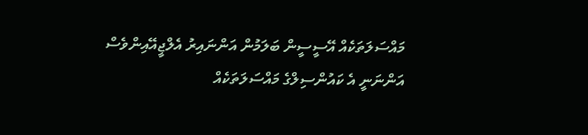މައްސަލަތަކެއް އޭސީސީން ބަލަމުން އަންނައިރު އެލްޖީއޭއިންވެސް އަންނަނީ އެ ކައުންސިލްގެ މައްސަލަތަކެއް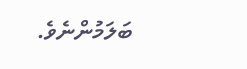ބަލަމުންނެވެ.